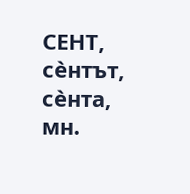СЕНТ, сèнтът, сèнта, мн.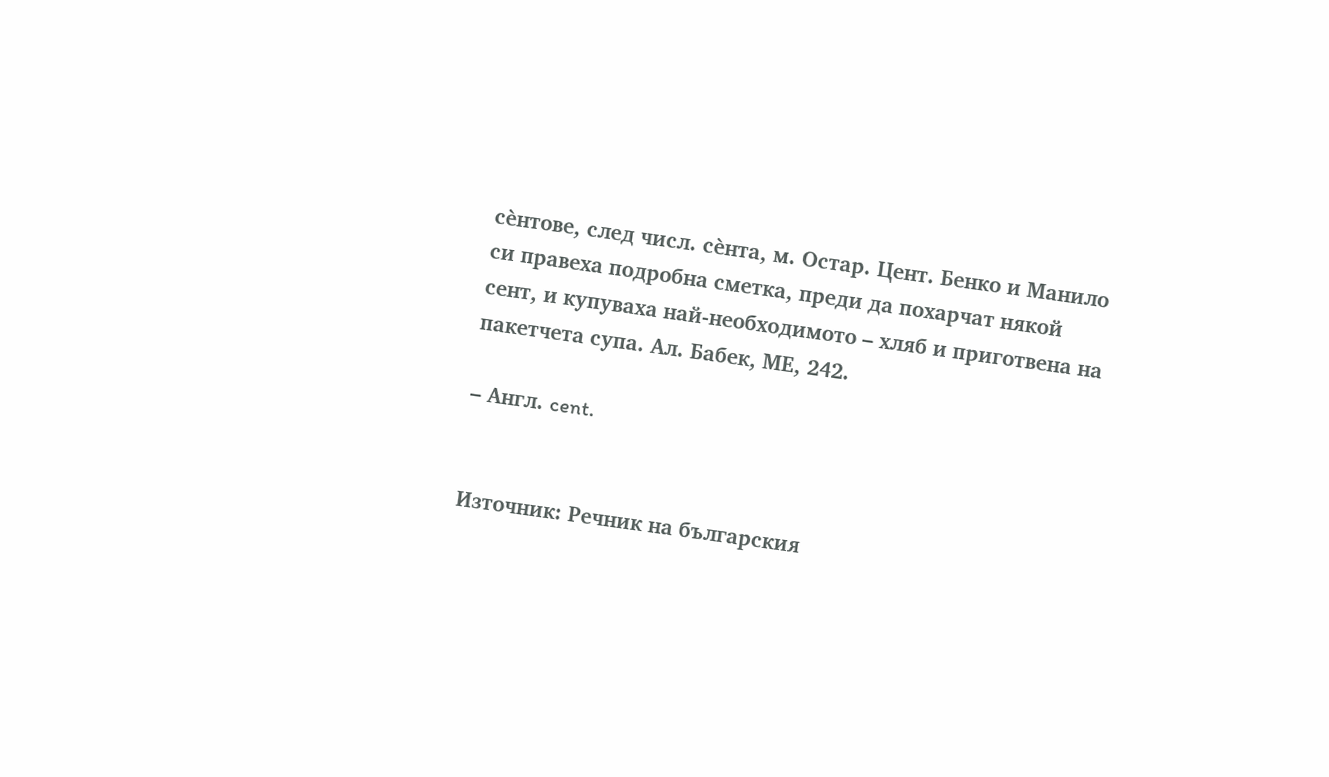сèнтове, след числ. сèнта, м. Остар. Цент. Бенко и Манило си правеха подробна сметка, преди да похарчат някой сент, и купуваха най-необходимото – хляб и приготвена на пакетчета супа. Ал. Бабек, МЕ, 242.

– Англ. cent.


Източник: Речник на българския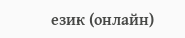език (онлайн)